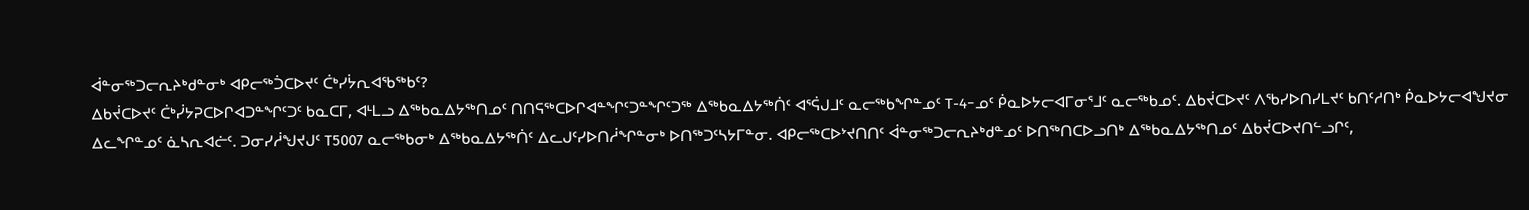ᐋᓐᓂᖅᑐᓕᕆᔨᒃᑯᓐᓂᒃ ᐊᑭᓕᖅᑑᑕᐅᔪᑦ ᑖᒃᓯᔮᕆᐊᖃᖅᑲᑦ?
ᐃᑲᔫᑕᐅᔪᑦ ᑖᒃᓰᔭᕈᑕᐅᒋᐊᑐᓐᖏᑦᑐᑦ ᑲᓇᑕᒥ, ᐊᒻᒪᓗ ᐃᖅᑲᓇᐃᔭᖅᑎᓄᑦ ᑎᑎᕋᖅᑕᐅᒋᐊᓐᖏᑦᑐᓐᖏᑦᑐᖅ ᐃᖅᑲᓇᐃᔭᖅᑏᑦ ᐊᕐᕌᒍᒧᑦ ᓇᓕᖅᑲᖏᓐᓄᑦ T-4−ᓄᑦ ᑮᓇᐅᔭᓕᐊᒥᓂᕐᒧᑦ ᓇᓕᖅᑲᓄᑦ. ᐃᑲᔫᑕᐅᔪᑦ ᐱᖃᓯᐅᑎᓯᒪᔪᑦ ᑲᑎᑦᓱᑎᒃ ᑮᓇᐅᔭᓕᐊᖑᔪᓂ ᐃᓚᖏᓐᓄᑦ ᓈᓴᕆᐊᓖᑦ. ᑐᓂᓯᓲᖑᔪᒍᑦ T5007 ᓇᓕᖅᑲᓂᒃ ᐃᖅᑲᓇᐃᔭᖅᑏᑦ ᐃᓚᒍᑦᓯᐅᑎᓲᖏᓐᓂᒃ ᐅᑎᖅᑐᑦᓴᔭᒥᓐᓂ. ᐊᑭᓕᖅᑕᐅᔾᔪᑎᑎᑦ ᐋᓐᓂᖅᑐᓕᕆᔨᒃᑯᓐᓄᑦ ᐅᑎᖅᑎᑕᐅᓗᑎᒃ ᐃᖅᑲᓇᐃᔭᖅᑎᓄᑦ ᐃᑲᔫᑕᐅᔪᑎᓪᓗᒋᑦ,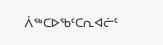ᐲᖅᑕᐅᖃᑦᑕᕆᐊᓖᑦ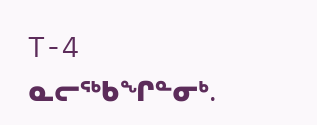T-4 ᓇᓕᖅᑲᖏᓐᓂᒃ.